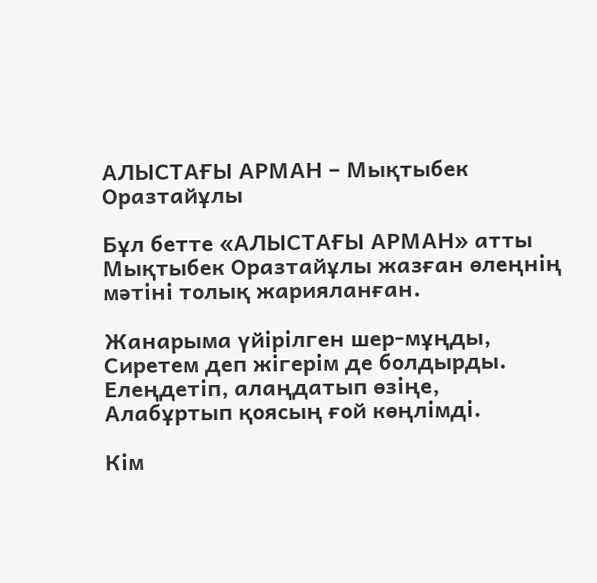АЛЫСТАҒЫ АРМАН – Мықтыбек Оразтайұлы

Бұл бетте «АЛЫСТАҒЫ АРМАН» атты Мықтыбек Оразтайұлы жазған өлеңнің мәтіні толық жарияланған.

Жанарыма үйірілген шер-мұңды,
Сиретем деп жігерім де болдырды.
Елеңдетіп, алаңдатып өзіңе,
Алабұртып қоясың ғой көңлімді.

Кім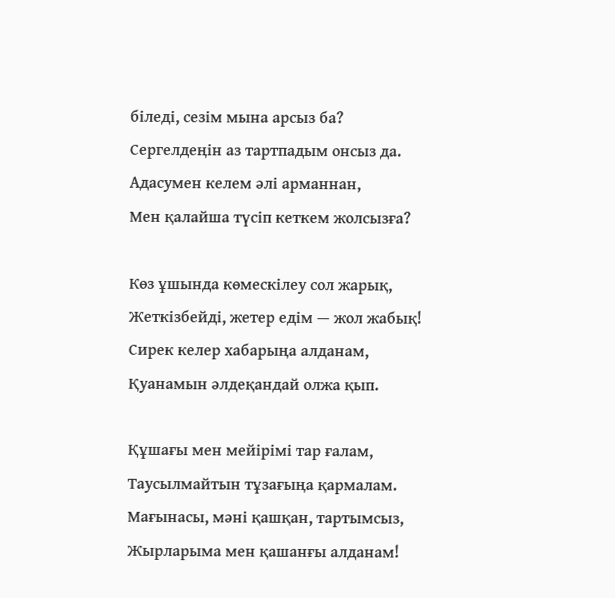біледі, сезім мына арсыз ба?
Сергелдеңін аз тартпадым онсыз да.
Адасумен келем әлі арманнан,
Мен қалайша түсіп кеткем жолсызға?

Көз ұшында көмескілеу сол жарық,
Жеткізбейді, жетер едім — жол жабық!
Сирек келер хабарыңа алданам,
Қуанамын әлдеқандай олжа қып.

Құшағы мен мейірімі тар ғалам,
Таусылмайтын тұзағыңа қармалам.
Мағынасы, мәні қашқан, тартымсыз,
Жырларыма мен қашанғы алданам!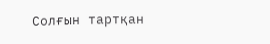Солғын тартқан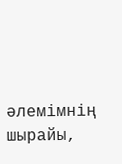әлемімнің шырайы,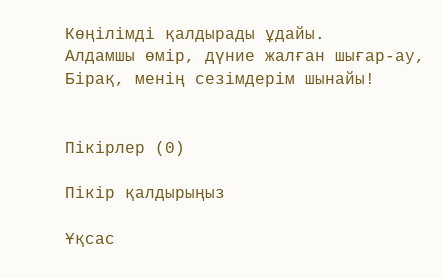Көңілімді қалдырады ұдайы.
Алдамшы өмір, дүние жалған шығар-ау,
Бірақ, менің сезімдерім шынайы!


Пікірлер (0)

Пікір қалдырыңыз

Ұқсас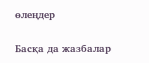өлеңдер

Басқа да жазбалар